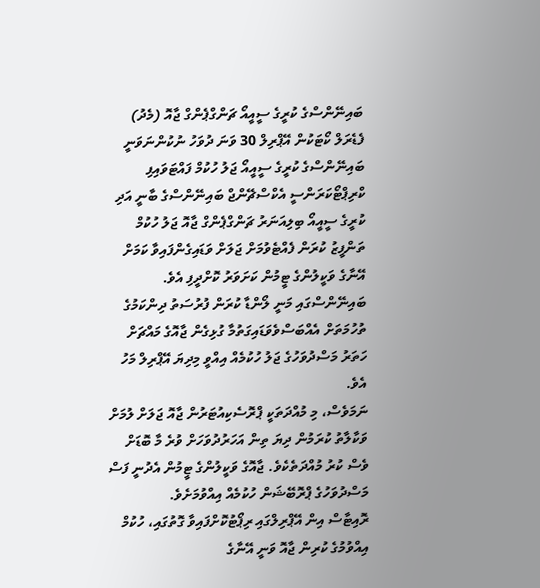ބައިނޭންސްގެ ކުރީގެ ސީއީއޯ ޗަންގްޕެންގް ޖާއޮ (މެދު) ފެޑެރަލް ކޯޓަކުން އޭޕްރިލް 30 ވަނަ ދުވަހު ނުކުންނަވަނީ
ބައިނޭންސްގެ ކުރީގެ ސީއީއޯ ޖަލު ހުކުމް ފައްޓަވައިފި
ކްރިޕްޓޯކަރަންސީ އެކްސްޗޭންޖް ބައިނޭންސްގެ ބާނީ އަދި ކުރީގެ ސީއީއޯ ބިލިއަނަރު ޗަންގްޕެންގް ޖާއޮ ޖަލު ހުކުމް ތަންފީޒު ކުރަން ފެއްޓެވުމަށް ޖަލަށް ވަޑައިގެންފައިވާ ކަމަށް އޭނާގެ ވަކީލުންގެ ޓީމުން ކަށަވަރު ކޮށްދީފި އެވެ.
ބައިނޭންސްގައި މަނީ ލޯންޑާ ކުރަން ފުރުސަތު ދިންކަމުގެ ތުހުމަތަށް އެއްބަސްވެވަޑައިގަތުމާ ގުޅިގެން ޖާއޮގެ މައްޗަށް ހަތަރު މަސްދުވަހުގެ ޖަލު ހުކުމެއް އިއްވީ މިދިޔަ އޭޕްރިލް މަހު އެވެ.
ނަމަވެސް، މި މުއްދަތަކީ ޕްރޮސެކިއުޓަރުން ޖާއޮ ޖަލަށް ލުމަށް ވަކާލާތު ކުރަމުން ދިޔަ ތިން އަހަރުދުވަހަށް ވުރެ މާ ބޮޑަށް ވެސް ކުރު މުއްދަތެކެވެ. ޖާއޮގެ ވަކީލުންގެ ޓީމުން އެދުނީ ފަސް މަސްދުވަހުގެ ޕްރޮބޭޝަން ހުކުމެއް އިއްވުމަށެވެ.
ރޮއިޓާސް އިން އޭޕްރިލްގައި ރިޕޯޓުކޮށްފައިވާ ގޮތުގައި، ހުކުމް އިއްވުމުގެ ކުރިން ޖާއޮ ވަނީ އޭނާގެ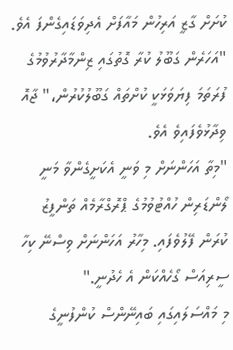ކުށަށް ގާޒީ އަރިހުން މައާފަށް އެދިވަޑައިގެންފަ އެވެ.
"އަހަރެން ގަބޫލު ކުރާ ގޮތުގައި ޒިންމާދާރުވުމުގެ ފުރަތަމަ ފިޔަވަޅަކީ ކުށްތައް ގަބޫލުކުރުން،" ޖާއޮ ވިދާޅުވެފައިވެ އެވެ.
"މިތާ އަހަންނަށް މި ވަނީ އެކަށީގެންވާ މަނީ ލޯންޑަރިން ހުއްޓުވުމުގެ ޕްރޮގްރާމެއް ތަންފީޒު ކުރަން ފޭލުވެފައި. މިހާރު އަހަންނަށް ވިސްނޭ ކިހާ ސީރިއަސް ގޯހެއްކަން އެ ހެދުނީ."
މި މައްސަލައިގައި ބައިނޭންސް ކުންފުނީގެ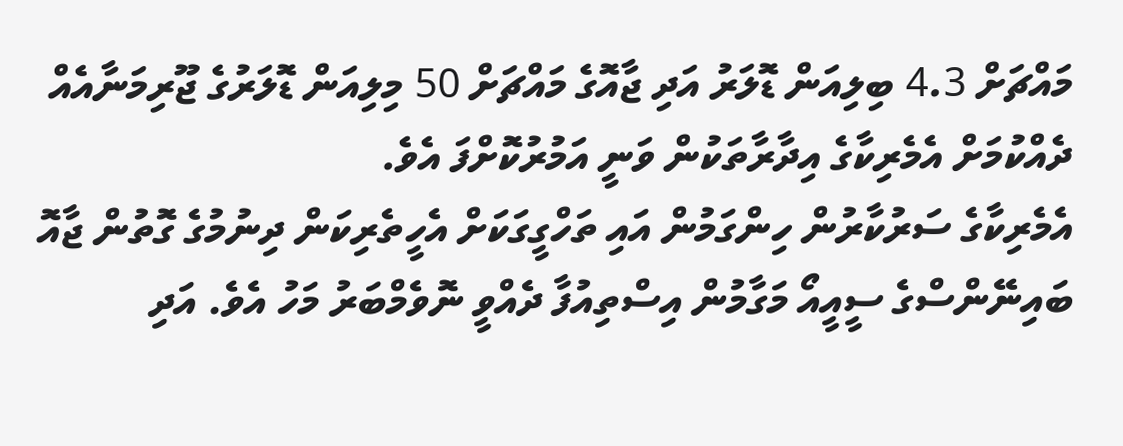މައްޗަށް 4.3 ބިލިއަން ޑޮލަރު އަދި ޖާއޮގެ މައްޗަށް 50 މިލިއަން ޑޮލަރުގެ ޖޫރިމަނާއެއް ދެއްކުމަށް އެމެރިކާގެ އިދާރާތަކުން ވަނީ އަމުރުކޮށްފަ އެވެ.
އެމެރިކާގެ ސަރުކާރުން ހިންގަމުން އައި ތަހްގީގަކަށް އެހީތެރިކަން ދިނުމުގެ ގޮތުން ޖާއޮ ބައިނޭންސްގެ ސީއީއޯ މަގާމުން އިސްތިއުފާ ދެއްވީ ނޮވެމްބަރު މަހު އެވެ. އަދި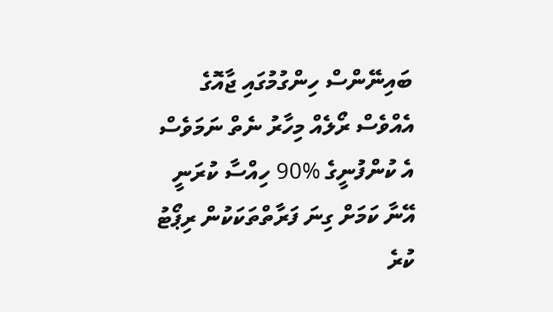ބައިނޭންސް ހިންގުމުގައި ޖާއޮގެ އެއްވެސް ރޯލެއް މިހާރު ނެތް ނަމަވެސް އެ ކުންފުނީގެ %90 ހިއްސާ ކުރަނީ އޭނާ ކަމަށް ގިނަ ފަރާތްތަކަކުން ރިޕޯޓު ކުރެ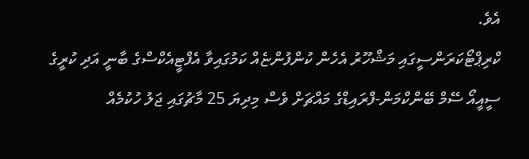އެވެ.
ކްރިޕްޓޯކަރަންސީގައި މަޝްހޫރު އެހެން ކުންފުންޏެއް ކަމުގައިވާ އެފްޓީއެކްސްގެ ބާނީ އަދި ކުރީގެ ސީއީއޯ ސޭމް ބޭންކްމަން-ފްރައިޑްގެ މައްޗަށް ވެސް މިދިޔަ 25 މާޗުގައި ޖަލު ހުކުމެއް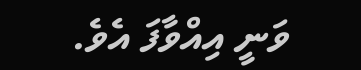ވަނީ އިއްވާފަ އެވެ.